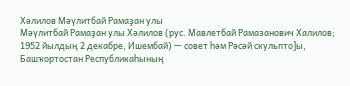Хәлилов Мәүлитбай Рамаҙан улы
Мәүлитбай Рамаҙан улы Хәлилов (рус. Мавлетбай Рамазанович Халилов; 1952 йылдың 2 декабре, Ишембай) — совет һәм Рәсәй скульпто]ы, Башҡортостан Республикаһының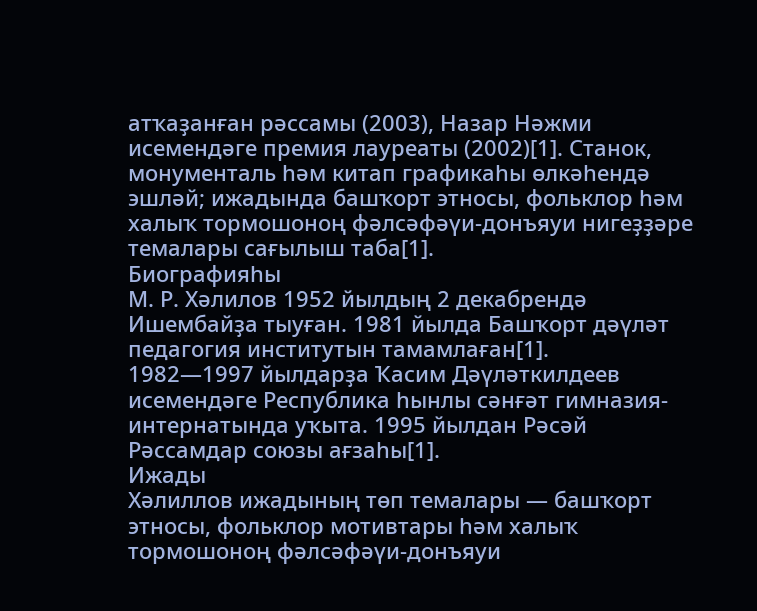атҡаҙанған рәссамы (2003), Назар Нәжми исемендәге премия лауреаты (2002)[1]. Станок, монументаль һәм китап графикаһы өлкәһендә эшләй; ижадында башҡорт этносы, фольклор һәм халыҡ тормошоноң фәлсәфәүи-донъяуи нигеҙҙәре темалары сағылыш таба[1].
Биографияһы
М. Р. Хәлилов 1952 йылдың 2 декабрендә Ишембайҙа тыуған. 1981 йылда Башҡорт дәүләт педагогия институтын тамамлаған[1].
1982—1997 йылдарҙа Ҡасим Дәүләткилдеев исемендәге Республика һынлы сәнғәт гимназия-интернатында уҡыта. 1995 йылдан Рәсәй Рәссамдар союзы ағзаһы[1].
Ижады
Хәлиллов ижадының төп темалары — башҡорт этносы, фольклор мотивтары һәм халыҡ тормошоноң фәлсәфәүи-донъяуи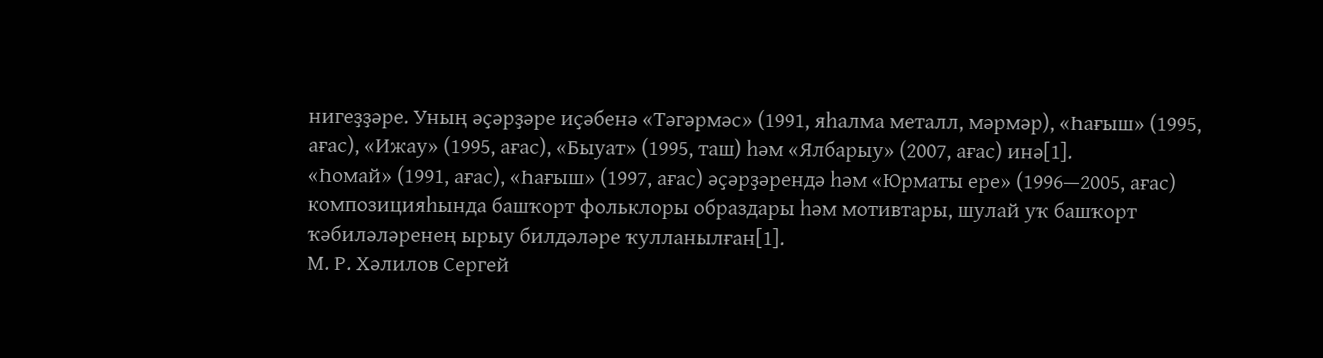нигеҙҙәре. Уның әҫәрҙәре иҫәбенә «Тәгәрмәс» (1991, яһалма металл, мәрмәр), «Һағыш» (1995, ағас), «Ижау» (1995, ағас), «Быуат» (1995, таш) һәм «Ялбарыу» (2007, ағас) инә[1].
«Һомай» (1991, ағас), «Һағыш» (1997, ағас) әҫәрҙәрендә һәм «Юрматы ере» (1996—2005, ағас) композицияһында башҡорт фольклоры образдары һәм мотивтары, шулай уҡ башҡорт ҡәбиләләренең ырыу билдәләре ҡулланылған[1].
М. Р. Хәлилов Сергей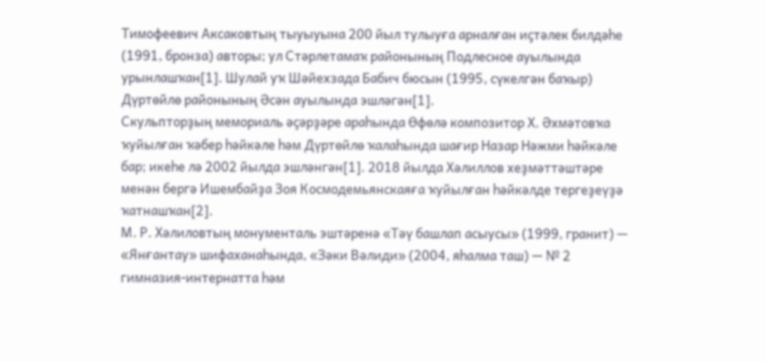Тимофеевич Аксаковтың тыуыуына 200 йыл тулыуға арналған иҫтәлек билдәһе (1991, бронза) авторы; ул Стәрлетамаҡ районының Подлесное ауылында урынлашҡан[1]. Шулай уҡ Шәйехзада Бабич бюсын (1995, сүкелгән баҡыр) Дүртөйлө районының Әсән ауылында эшләгән[1].
Скульпторҙың мемориаль әҫәрҙәре араһында Өфөлә композитор Х. Әхмәтовҡа ҡуйылған ҡәбер һәйкәле һәм Дүртөйлө ҡалаһында шағир Назар Нәжми һәйкәле бар; икеһе лә 2002 йылда эшләнгән[1]. 2018 йылда Хәлиллов хеҙмәттәштәре менән бергә Ишембайҙа Зоя Космодемьянскаяға ҡуйылған һәйкәлде тергеҙеүҙә ҡатнашҡан[2].
М. Р. Хәлиловтың монументаль эштәренә «Тәү башлап асыусы» (1999, гранит) — «Янғантау» шифаханаһында, «Зәки Вәлиди» (2004, яһалма таш) — № 2 гимназия-интернатта һәм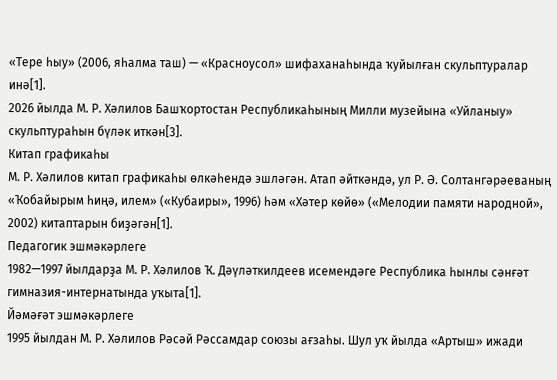«Тере һыу» (2006, яһалма таш) — «Красноусол» шифаханаһында ҡуйылған скульптуралар инә[1].
2026 йылда М. Р. Хәлилов Башҡортостан Республикаһының Милли музейына «Уйланыу» скульптураһын бүләк иткән[3].
Китап графикаһы
М. Р. Хәлилов китап графикаһы өлкәһендә эшләгән. Атап әйткәндә, ул Р. Ә. Солтангәрәеваның «Ҡобайырым һиңә, илем» («Кубаиры», 1996) һәм «Хәтер көйө» («Мелодии памяти народной», 2002) китаптарын биҙәгән[1].
Педагогик эшмәкәрлеге
1982—1997 йылдарҙа М. Р. Хәлилов Ҡ. Дәүләткилдеев исемендәге Республика һынлы сәнғәт гимназия-интернатында уҡыта[1].
Йәмәғәт эшмәкәрлеге
1995 йылдан М. Р. Хәлилов Рәсәй Рәссамдар союзы ағзаһы. Шул уҡ йылда «Артыш» ижади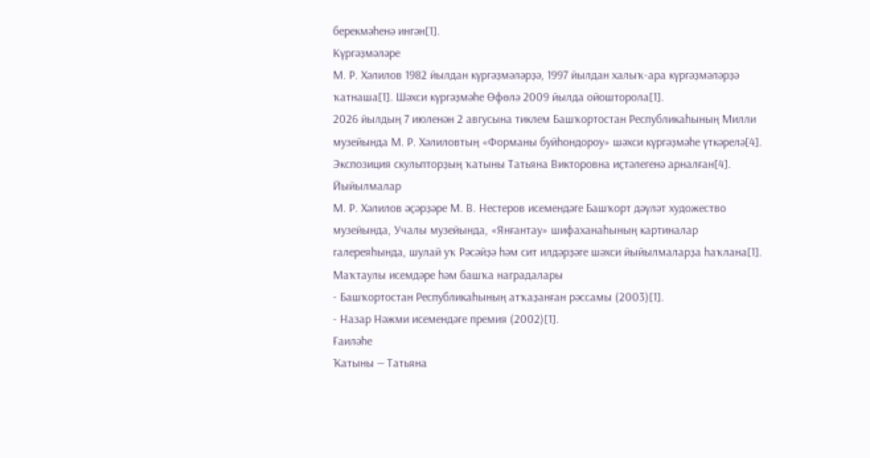берекмәһенә ингән[1].
Күргәҙмәләре
М. Р. Хәлилов 1982 йылдан күргәҙмәләрҙә, 1997 йылдан халыҡ-ара күргәҙмәләрҙә ҡатнаша[1]. Шәхси күргәҙмәһе Өфөлә 2009 йылда ойошторола[1].
2026 йылдың 7 июленән 2 авгусына тиклем Башҡортостан Республикаһының Милли музейында М. Р. Хәлиловтың «Форманы буйһондороу» шәхси күргәҙмәһе үткәрелә[4]. Экспозиция скульпторҙың ҡатыны Татьяна Викторовна иҫтәлегенә арналған[4].
Йыйылмалар
М. Р. Хәлилов әҫәрҙәре М. В. Нестеров исемендәге Башҡорт дәүләт художество музейында, Учалы музейында, «Янғантау» шифаханаһының картиналар галереяһында, шулай уҡ Рәсәйҙә һәм сит илдәрҙәге шәхси йыйылмаларҙа һаҡлана[1].
Маҡтаулы исемдәре һәм башҡа наградалары
- Башҡортостан Республикаһының атҡаҙанған рәссамы (2003)[1].
- Назар Нәжми исемендәге премия (2002)[1].
Ғаиләһе
Ҡатыны — Татьяна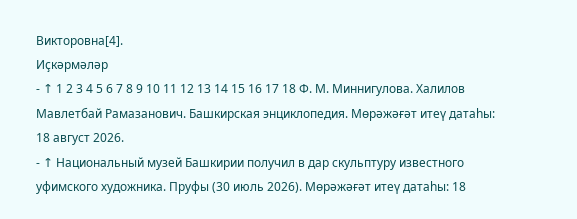Викторовна[4].
Иҫкәрмәләр
- ↑ 1 2 3 4 5 6 7 8 9 10 11 12 13 14 15 16 17 18 Ф. М. Миннигулова. Халилов Мавлетбай Рамазанович. Башкирская энциклопедия. Мөрәжәғәт итеү датаһы: 18 август 2026.
- ↑ Национальный музей Башкирии получил в дар скульптуру известного уфимского художника. Пруфы (30 июль 2026). Мөрәжәғәт итеү датаһы: 18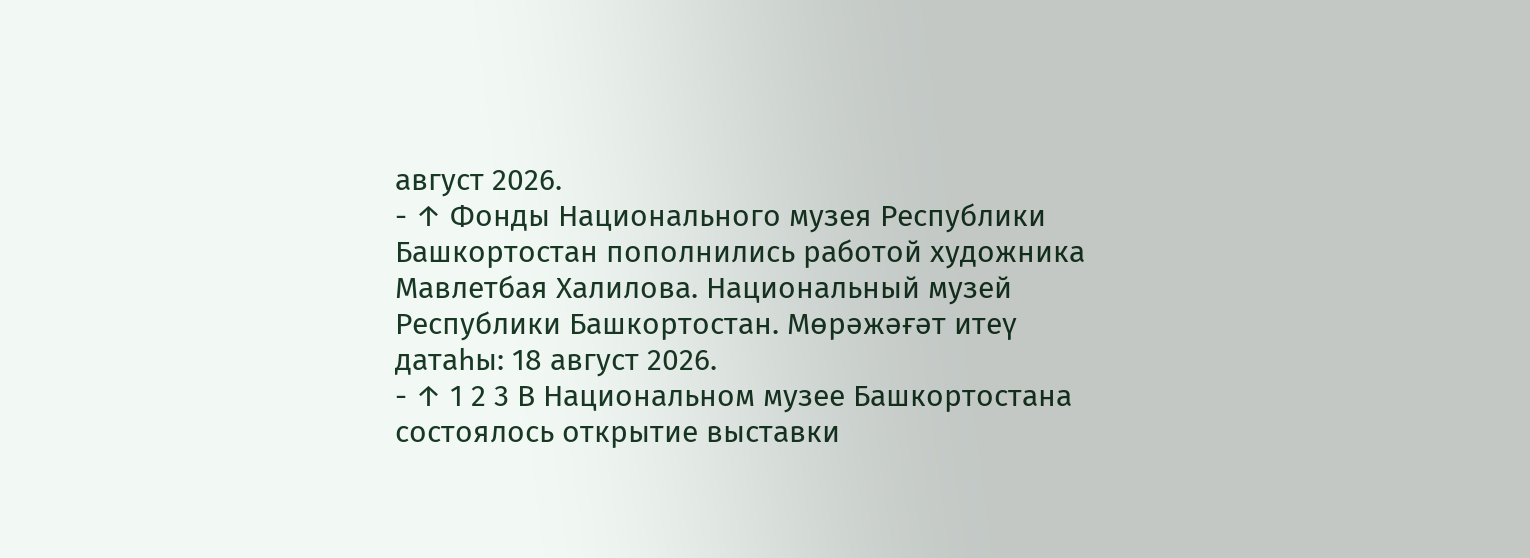август 2026.
- ↑ Фонды Национального музея Республики Башкортостан пополнились работой художника Мавлетбая Халилова. Национальный музей Республики Башкортостан. Мөрәжәғәт итеү датаһы: 18 август 2026.
- ↑ 1 2 3 В Национальном музее Башкортостана состоялось открытие выставки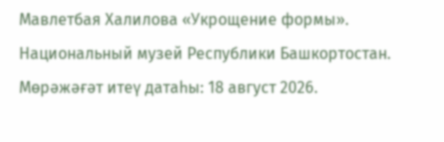Мавлетбая Халилова «Укрощение формы». Национальный музей Республики Башкортостан. Мөрәжәғәт итеү датаһы: 18 август 2026.